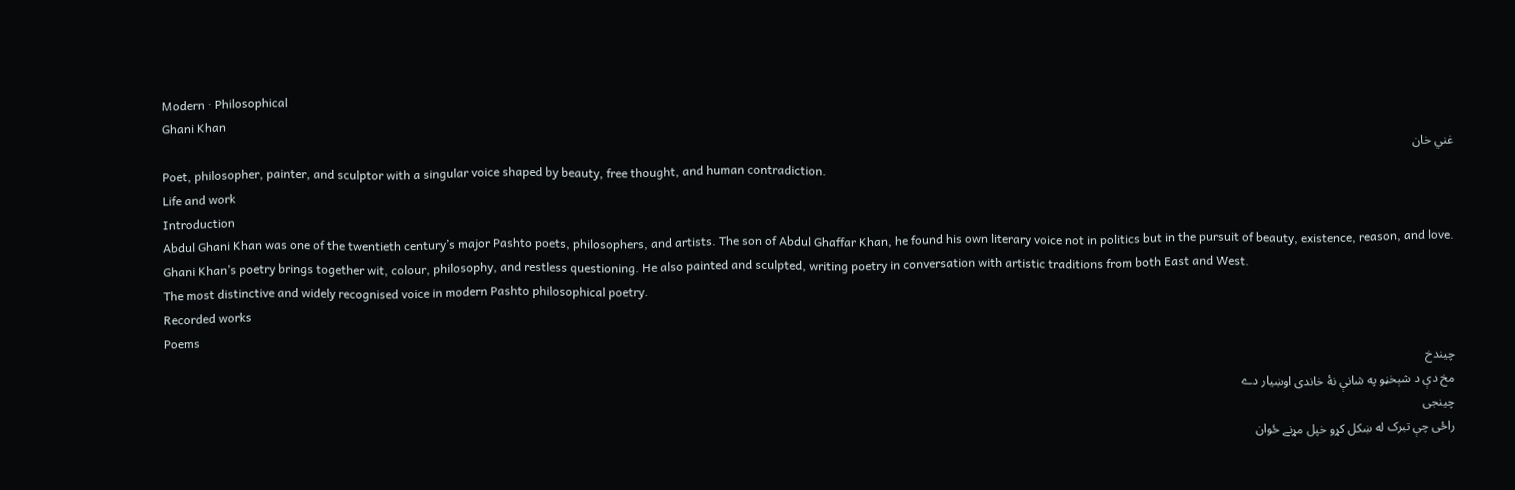Modern · Philosophical
Ghani Khan
غني خان
Poet, philosopher, painter, and sculptor with a singular voice shaped by beauty, free thought, and human contradiction.
Life and work
Introduction
Abdul Ghani Khan was one of the twentieth century’s major Pashto poets, philosophers, and artists. The son of Abdul Ghaffar Khan, he found his own literary voice not in politics but in the pursuit of beauty, existence, reason, and love.
Ghani Khan’s poetry brings together wit, colour, philosophy, and restless questioning. He also painted and sculpted, writing poetry in conversation with artistic traditions from both East and West.
The most distinctive and widely recognised voice in modern Pashto philosophical poetry.
Recorded works
Poems
چيندخ
مخ دې د شېخڼو په شانې نۀ خاندی اوښيار دے
چينجی
راځی چې تبرک له ښکل کړو خپل مړنے ځوان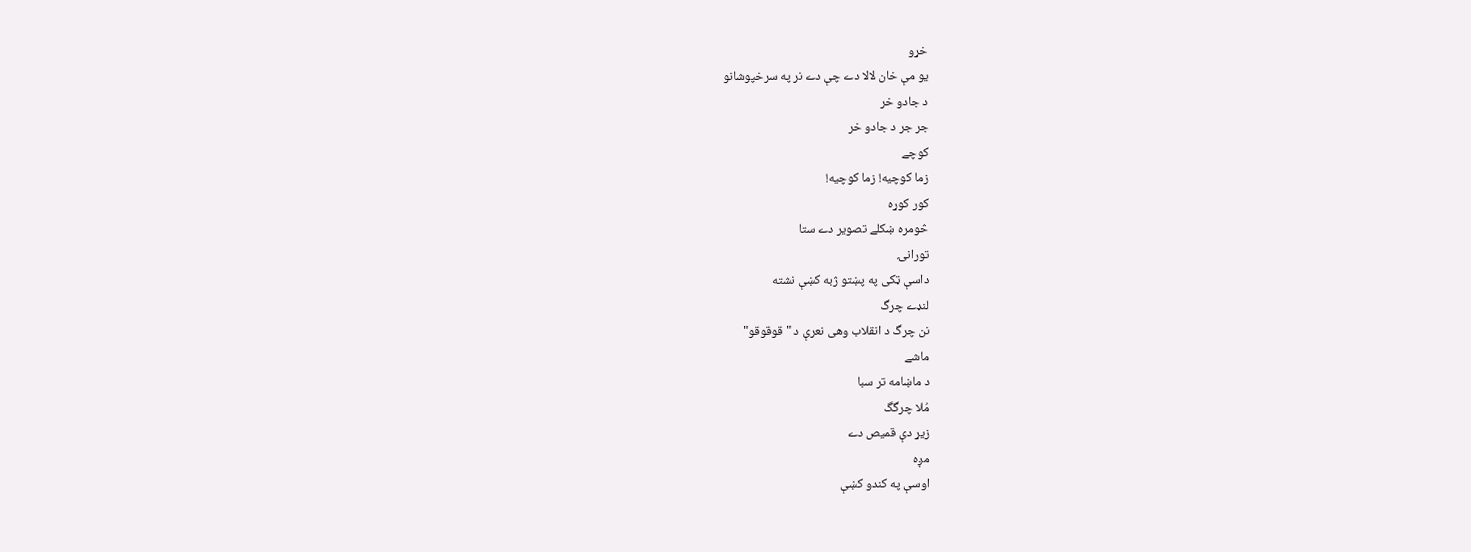خړو
يو مې خان لالا دے چې دے نر په سرخپوشانو
د جادو خر
جر جر د جادو خر
کوچے
زما کوچيه! زما کوچيه!
کور کوړه
څومره ښکلے تصوير دے ستا
تورانۍ
داسې ټکی په پښتو ژبه کښې نشته
لنډے چرگ
نن چرگ د انقلاب وهی نعرې د "قوقوقو"
ماشے
د ماښامه تر سبا
مُلا چرگگ
زيړ دې قميص دے
مږه
اوسې په کندو کښې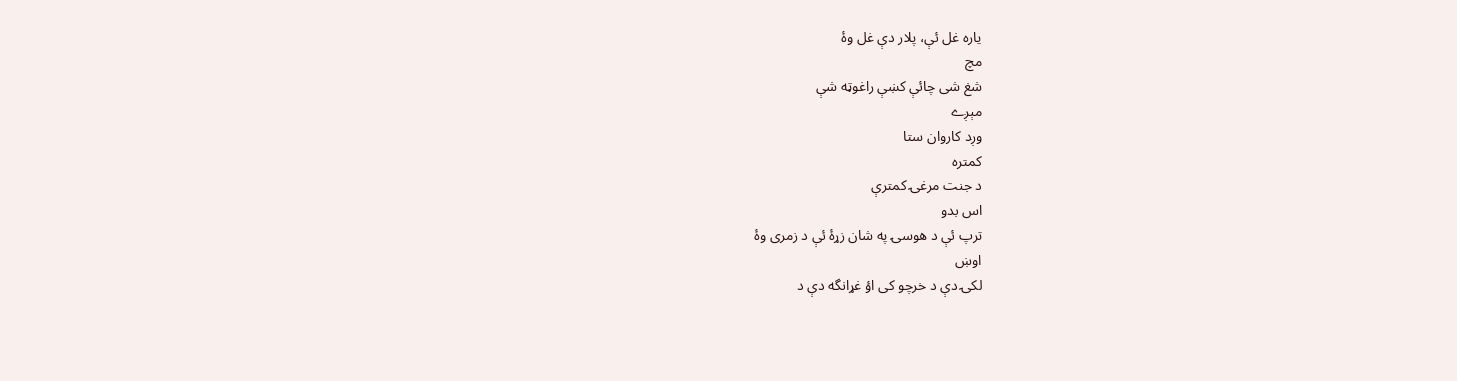ياره غل ئې، پلار دې غل وۀ
مچ
شغ شی چائې کښې راغوټه شې
مېږے
وږد کاروان ستا
کمتره
د جنت مرغۍ کمترې
اس بدو
ترپ ئې د هوسۍ په شان زړۀ ئې د زمری وۀ
اوښ
لکۍ دې د خرچو کی اؤ غړانگه دې د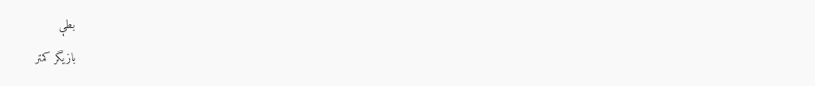بطې
بازيگر کمتر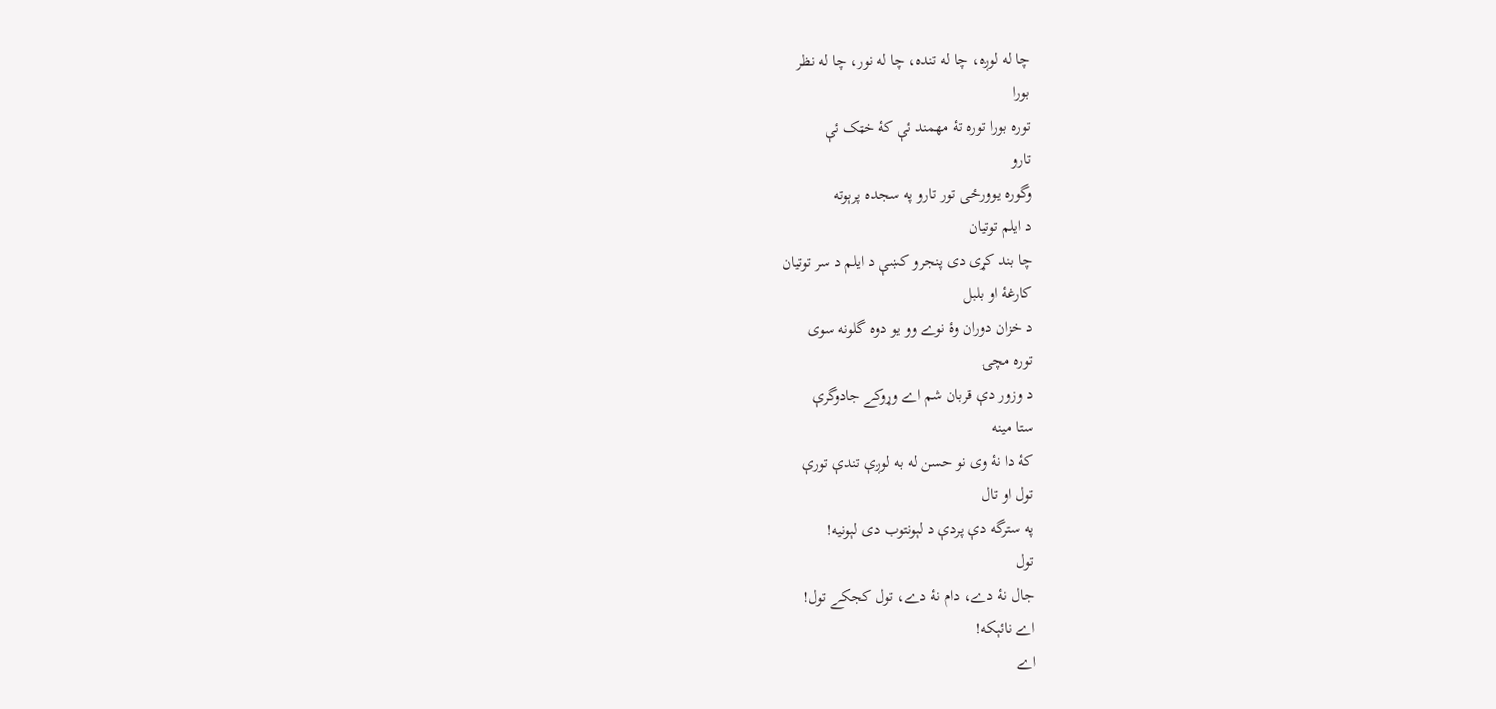چا له لوږه، چا له تنده، چا له نور، چا له نظر
بورا
توره بورا توره تۀ مهمند ئې کۀ خټک ئې
تارو
وگوره يوورځی تور تارو په سجده پرېوته
د ايلم توتيان
چا بند کړی دی پنجرو کښې د ايلم د سر توتيان
کارغۀ او بلبل
د خزان دوران وۀ نوے وو يو دوه گلونه سوی
توره مچۍ
د وزور دې قربان شم اے وړوکے جادوگرې
ستا مينه
کۀ دا نۀ وی نو حسن له به لوږې تندې تورې
تول او تال
په سترگه دې پردې د لېونتوب دی لېونيه!
تول
جال نۀ دے، دام نۀ دے، تول کجکے تول!
اے نائېکه!
اے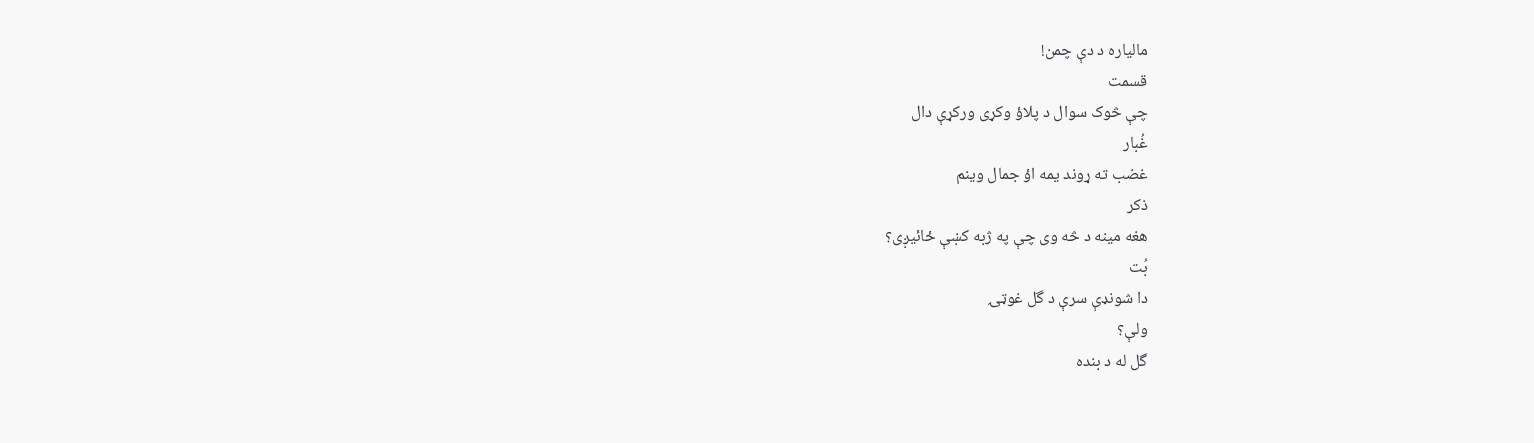مالياره د دې چمن!
قسمت
چې څوک سوال د پلاؤ وکړی ورکړې دال
غُبار
غضب ته ړوند يمه اؤ جمال وينم
ذکر
هغه مينه د څه وی چې په ژبه کښې ځائيږی؟
بُت
دا شونډې سرې د گل غوټۍ
ولې؟
گل له د بنده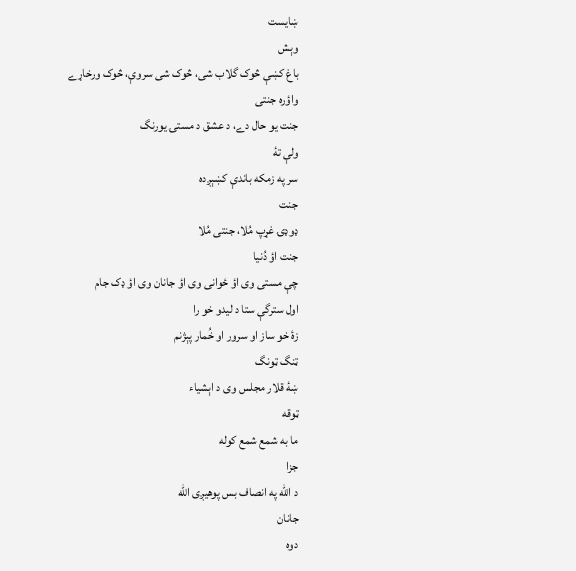ښايست
وېش
باغ کښې څوک گلاب شی، څوک شی سروې، څوک ورخاړے
واؤره جنتی
جنت يو حال دے، د عشق د مستۍ يورنگ
ولې تۀ
سر په زمکه باندې کښېږده
جنت
ډوډۍ غړپ مُلا، جنتی مُلا
جنت اؤ دُنيا
چې مستی وی اؤ ځوانی وی اؤ جانان وی اؤ ډک جام
اول سترگې ستا د ليدو خو را
زۀ خو ساز او سرور او خُمار پېژنم
ټنگ ټونگ
ښۀ قلار مجلس وی د اېشياء
ټوقه
ما به شمع شمع کوله
جزا
د الله په انصاف بس پوهيږی الله
جانان
دوه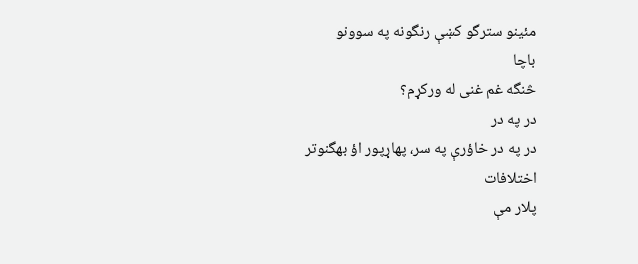مئينو سترگو کښې رنگونه په سوونو
باچا
څنگه غم غنی له ورکړم؟
در په در
در په در خاؤرې په سر، پهاړپور اؤ بهگنوتر
اختلافات
پلار مې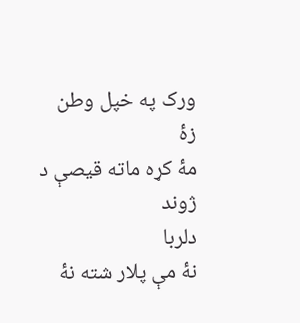ورک په خپل وطن
زۀ
مۀ کړه ماته قيصې د ژوند
دلربا
نۀ مې پلار شته نۀ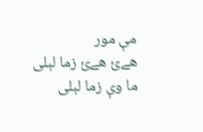مې مور
هےئ هےئ زما لېلی
ما وې زما لېلی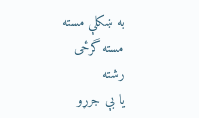به ښکلې مسته مسته گرځی
رشته
يا بې جرړو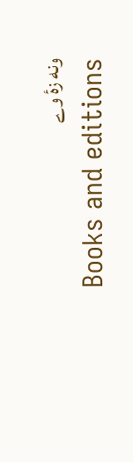ونه زۀ وے
Books and editions